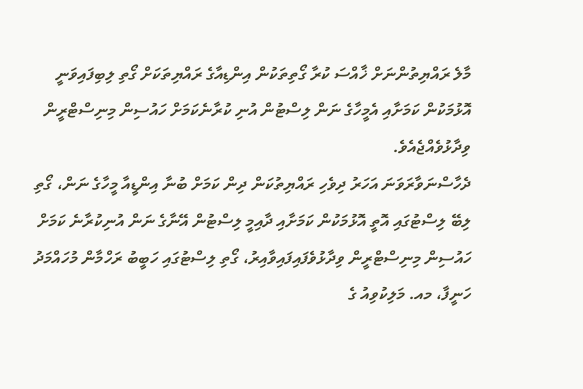މާލެ ރައްޔިތުންނަށް ޚާއްސަ ކުރާ ގޯތިތަކުން އިންޑިއާގެ ރައްޔިތަކަށް ގޯތި ލިބިފައިވަނީ އޮޅުމަކުން ކަމަށާއި އެމީހާގެ ނަން ލިސްޓުން އުނި ކުރާނެކަމަށް ހައުސިން މިނިސްޓްރީން ވިދާޅުވެއްޖެއެވެ.
ދެހާސްނަވާރަވަނަ އަހަރު ދިވެހި ރައްޔިތުކަން ދިން ކަމަށް ބުނާ އިންޑީއާ މީހާގެ ނަން، ގޯތި ލިބޭ ލިސްޓުގައި އޮތީ އޮޅުމަކުން ކަމަށާއި ދާއިމީ ލިސްޓުން އޭނާގެ ނަން އުނިކުރާނެ ކަމަށް ހައުސިން މިނިސްޓްރީން ވިދާޅުވެފައިފައިވާއިރު، ގޯތި ލިސްޓުގައި ހަބީބު ރަހްމާން މުހައްމަދު ހަނީފާ، މއ. މަލިކުވިއު ގެ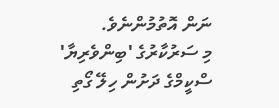ނަން އޮތުމުންނެވެ.
މި ސަރުކާރުގެ 'ބިންވެރިޔާ' ސްކީމްގެ ދަށުން ހިލޭ ގޯތި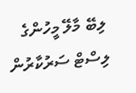ލިބޭ މާލޭ މީހުންގެ ލިސްޓް ސަރުކާރުން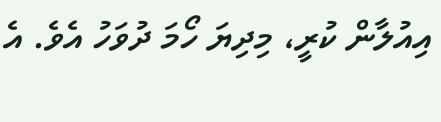އިއުލާން ކުރީ، މިދިޔަ ހޯމަ ދުވަހު އެވެ. އެ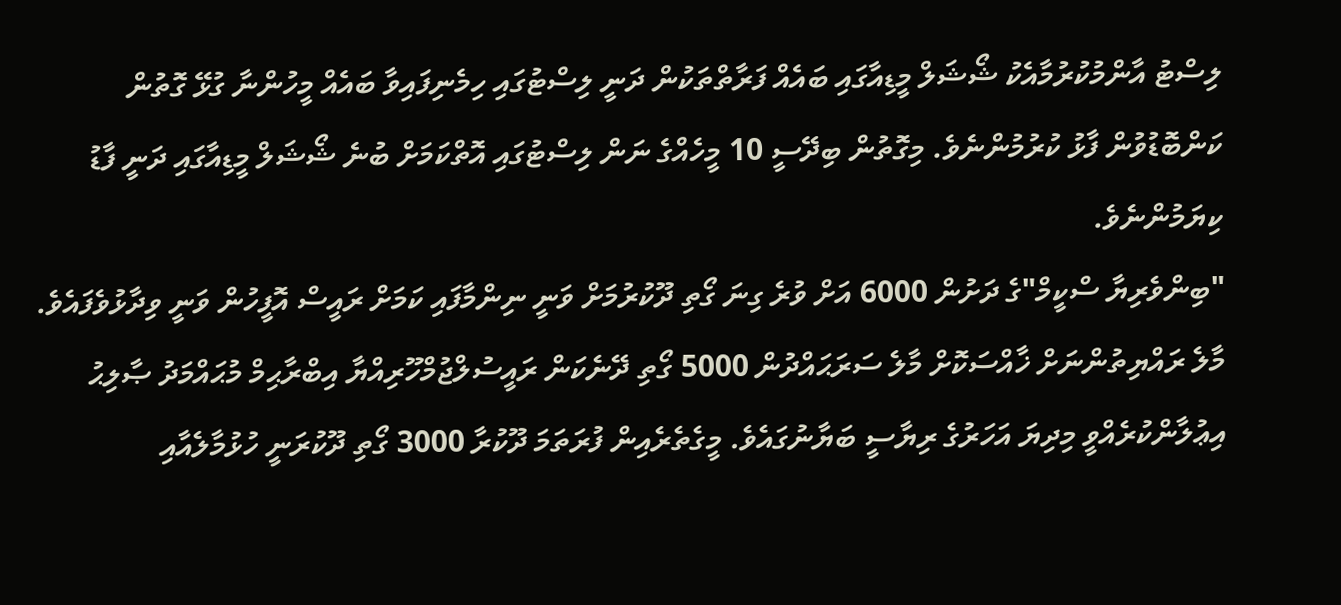ލިސްޓު އާންމުކުރުމާއެކު ޝޯޝަލް މީޑިއާގައި ބައެއް ފަރާތްތަކުން ދަނީ ލިސްޓުގައި ހިމެނިފައިވާ ބައެއް މީހުންނާ ގުޅޭ ގޮތުން ކަންބޮޑުވުން ފާޅު ކުރުމުންނެވެ. މިގޮތުން ބިދޭސީ 10 މީހެއްގެ ނަން ލިސްޓުގައި އޮތްކަމަށް ބުނެ ޝޯޝަލް މީޑިއާގައި ދަނީ ފާޑު ކިޔަމުންނެވެ.
"ބިންވެރިޔާ ސްކީމް"ގެ ދަށުން 6000 އަށް ވުރެ ގިނަ ގޯތި ދޫކުރުމަށް ވަނީ ނިންމާފައި ކަމަށް ރައީސް އޮފީހުން ވަނީ ވިދާޅުވެފައެވެ.
މާލެ ރައްޔިތުންނަށް ޚާއްސަކޮށް މާލެ ސަރަޙައްދުން 5000 ގޯތި ދޭނެކަން ރައީސުލްޖުމްހޫރިއްޔާ އިބްރާޙިމް މުޙައްމަދު ޞާލިޙު އިޢުލާންކުރެއްވީ މިދިޔަ އަހަރުގެ ރިޔާސީ ބަޔާނުގައެވެ. މީގެތެރެއިން ފުރަތަމަ ދޫކުރާ 3000 ގޯތި ދޫކުރަނީ ހުޅުމާލެއާއި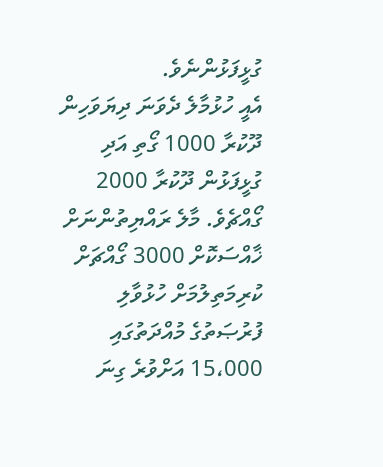ގުޅީފަޅުންނެވެ.
އެއީ ހުޅުމާލެ ދެވަނަ ދިޔަވަހިން ދޫކުރާ 1000 ގޯތި އަދި ގުޅީފަޅުން ދޫކުރާ 2000 ގޯއްޗެވެ. މާލެ ރައްޔިތުންނަށް ޚާއްސަކޮށް 3000 ގޯއްޗަށް ކުރިމަތިލުމަށް ހުޅުވާލި ފުރުޞަތުގެ މުއްދަތުގައި 15،000 އަށްވުރެ ގިނަ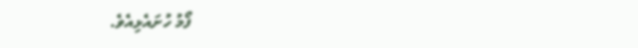ފޯމު ހުށައެޅިއެވެ.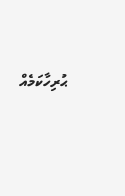ޙުރިހާކަމެއް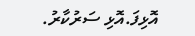އޮޅިފަ.އޮޅި ސަރުކާރު.